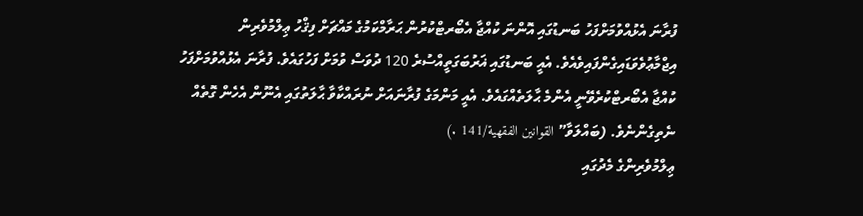ފުރާނަ އެޅުއްވުމަށްފަހު ބަނޑުގައި އޮންނަ ކުއްޖާ އެބޯރޓްކުރުން ޙަރާމްކަމުގެ މައްޗަށް ފިޤްހު ޢިލްމުވެރިން އިޖްމާޢުވެވަޑައިގެންފައިވެއެވެ. އެއީ ބަނޑުގައި ޣަރުބަގަތީއްސުރެ 120 ދުވަސް ވުމަށް ފަހުގައެވެ. ފުރާނަ އެޅުއްވުމަށްފަހު ކުއްޖާ އެބޯރޓްކުރެވޭނީ އެންމެ ޙާލަތެއްގައެވެ. އެއީ މަންމަގެ ފުރާނައަށް ނުރައްކާވާ ޙާލަތުގައި އެނޫން އެހެން ގޮތެއް ނެތިގެންނެވެ. (ބައްލަވާ” القوانين الفقهية/141 .)
ޢިލްމުވެރިންގެ މެދުގައި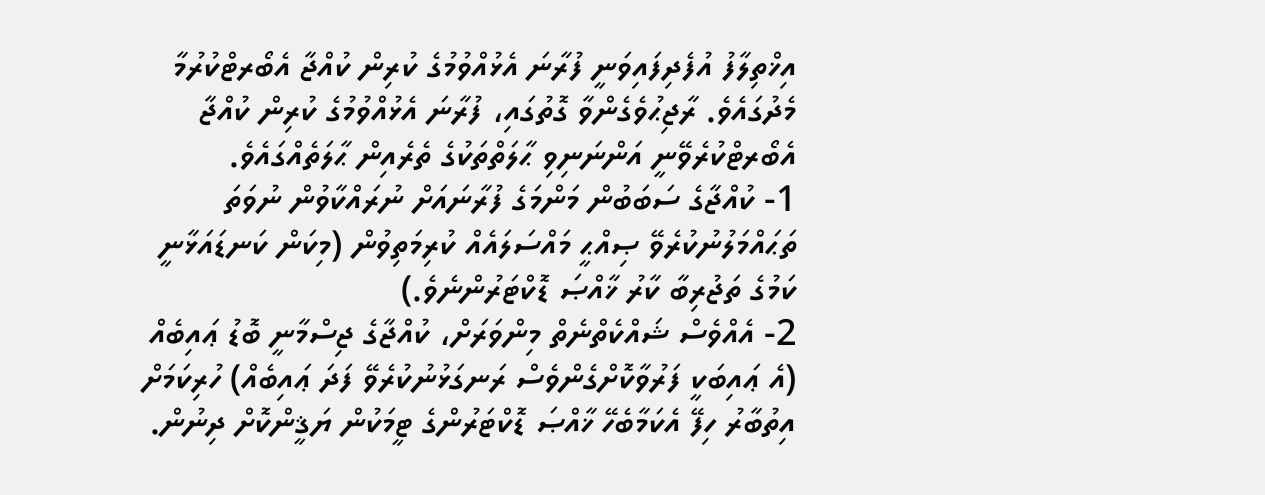އިޚްތިލާފު އުފެދިފައިވަނީ ފުރާނަ އެޅުއްވުމުގެ ކުރިން ކުއްޖާ އެބޯރޓްކުރުމާ މެދުގައެވެ. ރާޖިޙުވެގެންވާ ގޮތުގައި، ފުރާނަ އެޅުއްވުމުގެ ކުރިން ކުއްޖާ އެބޯރޓްކުރެވޭނީ އަންނަނިވި ޙާލަތްތަކުގެ ތެރެއިން ޙާލަތެއްގައެވެ.
1- ކުއްޖާގެ ސަބަބުން މަންމަގެ ފުރާނައަށް ނުރައްކާވުން ނުވަތަ ތަޙައްމަލުނުކުރެވޭ ޞިއްޙީ މައްސަލައެއް ކުރިމަތިވުން (މިކަން ކަނޑައަޅާނީ ކަމުގެ ތަޖުރިބާ ކާރު ޚާއްޞަ ޑޮކްޓަރުންނެވެ.)
2- އެއްވެސް ޝައްކެތްނެތް މިންވަރަށް، ކުއްޖާގެ ޖިސްމާނީ ބޮޑު ޢައިބެއް (އެ ޢައިބަކީ ފަރުވާކޮށްގެންވެސް ރަނގަޅުނުކުރެވޭ ފަދަ ޢައިބެއް) ހުރިކަމަށް އިތުބާރު ހިފޭ އެކަމާބެހޭ ޚާއްޞަ ޑޮކްޓަރުންގެ ޓީމަކުން ޔަޤީންކޮށް ދިނުން.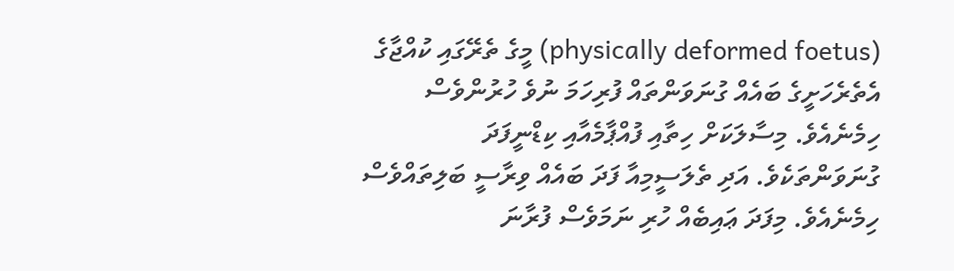(physically deformed foetus) މީގެ ތެރޭގައި ކުއްޖާގެ އެތެރެހަށީގެ ބައެއް ގުނަވަންތައް ފުރިހަމަ ނުވެ ހުރުންވެސް ހިމެނެއެވެ. މިސާލަކަށް ހިތާއި ފުއްޕާމެއާއި ކިޑްނީފަދަ ގުނަވަންތަކެވެ. އަދި ތެލަސީމިއާ ފަދަ ބައެއް ވިރާސީ ބަލިތައްވެސް ހިމެނެއެވެ. މިފަދަ ޢައިބެއް ހުރި ނަމަވެސް ފުރާނަ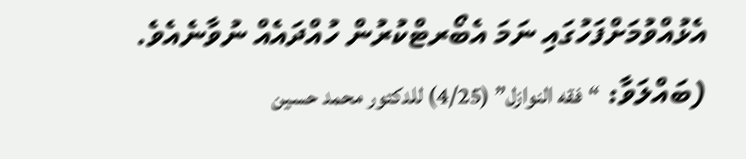އެޅުއްވުމަށްފަހުގައި ނަމަ އެބޯރޓްކުރުން ހުއްދައެއް ނުވާނެއެވެ. (ބައްލަވާ: “فقه النوازل” (4/25) للدكتور محمد حسين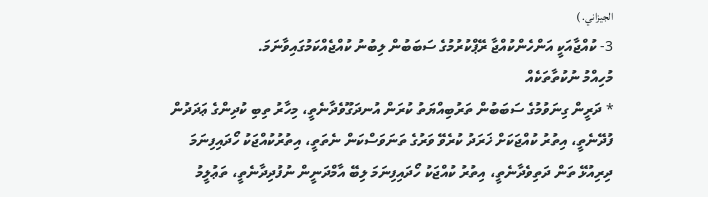الجيزاني. )
3- ކުއްޖާއަކީ އަންހެންކުއްޖާ ރޭޕްކުރުމުގެ ސަބަބުން ލިބުނު ކުއްޖެއްކަމުގައިވާނަމަ.
މުހިއްމު ނުކުތާތަކެއް
* ދަރީން ގިނަވުމުގެ ސަބަބުން ތަރުބިއްޔަތު ކުރަން އުނދަގޫވެދާނެތީ، މިހާރު ތިބި ކުދިންގެ ޢަދަދުން ފުދޭނެތީ، އިތުރު ކުއްޖަކަށް ޚަރަދު ކުރެވޭ ވަރުގެ ތަނަވަސްކަން ނެތަތީ، އިތުރުކުއްޖަކު ހޯދައިފިނަމަ ދިރިއުޅޭ ތަން ދަތިވެދާނެތީ، އިތުރު ކުއްޖަކު ހޯދައިފިނަމަ ލިބޭ އާމްދަނީން ނުފުދިދާނެތީ، ތަޢުލީމު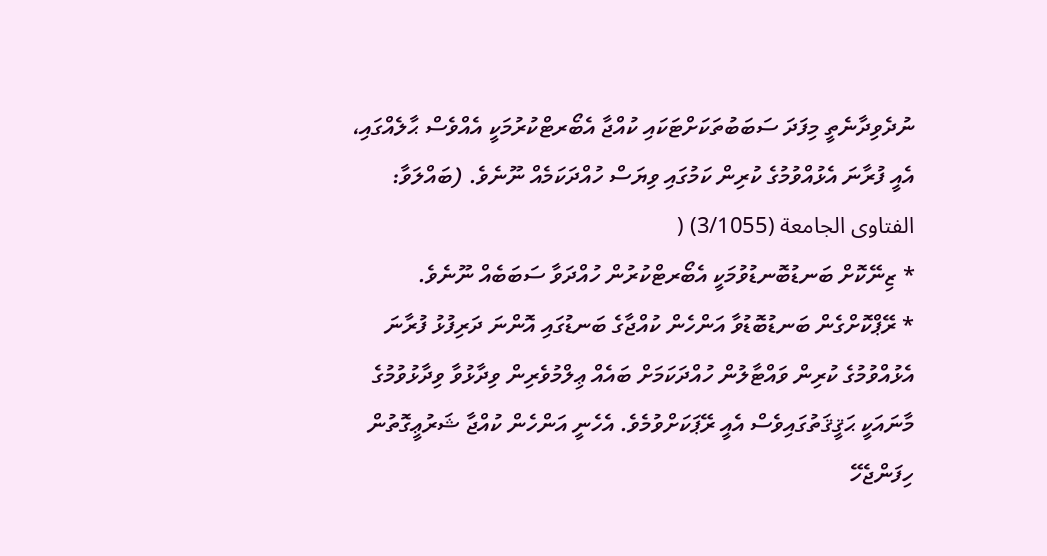ނުދެވިދާނެތީ މިފަދަ ސަބަބުތަކަށްޓަކައި ކުއްޖާ އެބޯރޓްކުރުމަކީ އެއްވެސް ޙާލެއްގައި، އެއީ ފުރާނަ އެޅުއްވުމުގެ ކުރިން ކަމުގައި ވިޔަސް ހުއްދަކަމެއް ނޫނެވެ. (ބައްލަވާ: الفتاوى الجامعة (3/1055) (
* ޒިނޭކޮށް ބަނޑުބޮނޑުވުމަކީ އެބޯރޓްކުރުން ހުއްދަވާ ސަބަބެއް ނޫނެވެ.
* ރޭޕްކޮށްގެން ބަނޑުބޮޑުވާ އަންހެން ކުއްޖާގެ ބަނޑުގައި އޮންނަ ދަރިފުޅު ފުރާނަ އެޅުއްވުމުގެ ކުރިން ވައްޓާލުން ހުއްދަކަމަށް ބައެއް ޢިލްމުވެރިން ވިދާޅުވާ ވިދާޅުވުމުގެ މާނައަކީ ޙަޤީޤަތުގައިވެސް އެއީ ރޭޕަކަށްވުމެވެ. އެހެނީ އަންހެން ކުއްޖާ ޝަރުޢީގޮތުން ހިފަންޖެހޭ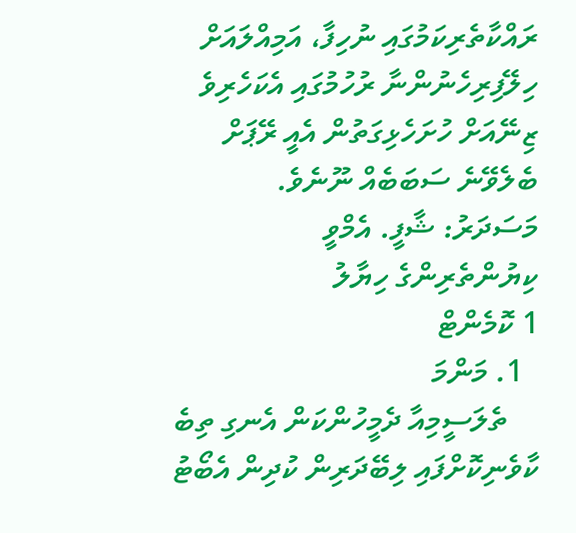ރައްކާތެރިކަމުގައި ނުހިފާ، އަމިއްލައަށް ހިލޭފިރިހެނުންނާ ރުހުމުގައި އެކަހެރިވެ ޒިނޭއަށް ހުށަހެޅިގަތުން އެއީ ރޭޕަށް ބެލެވޭނެ ސަބަބެއް ނޫނެވެ.
މަސަދަރު: ޝާފީ. އެމްވީ
ކިޔުންތެރިންގެ ހިޔާލު
1 ކޮމެންޓް
  1. މަންމަ
    ތެލަސީމިއާ ދެމީހުންކަން އެނގި ތިބެ ކާވެނިކޮށްފައި ލިބޭދަރިން ކުދިން އެބޯޓު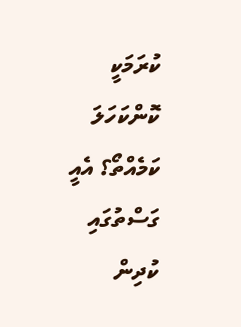ކުރަމަކީ ކޮންކަހަލަ ކަމެއްތޯ؟ އެއީ ގަސްތުގައި ކުދިން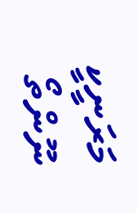މަރަނީކީ ނޫންތޯ